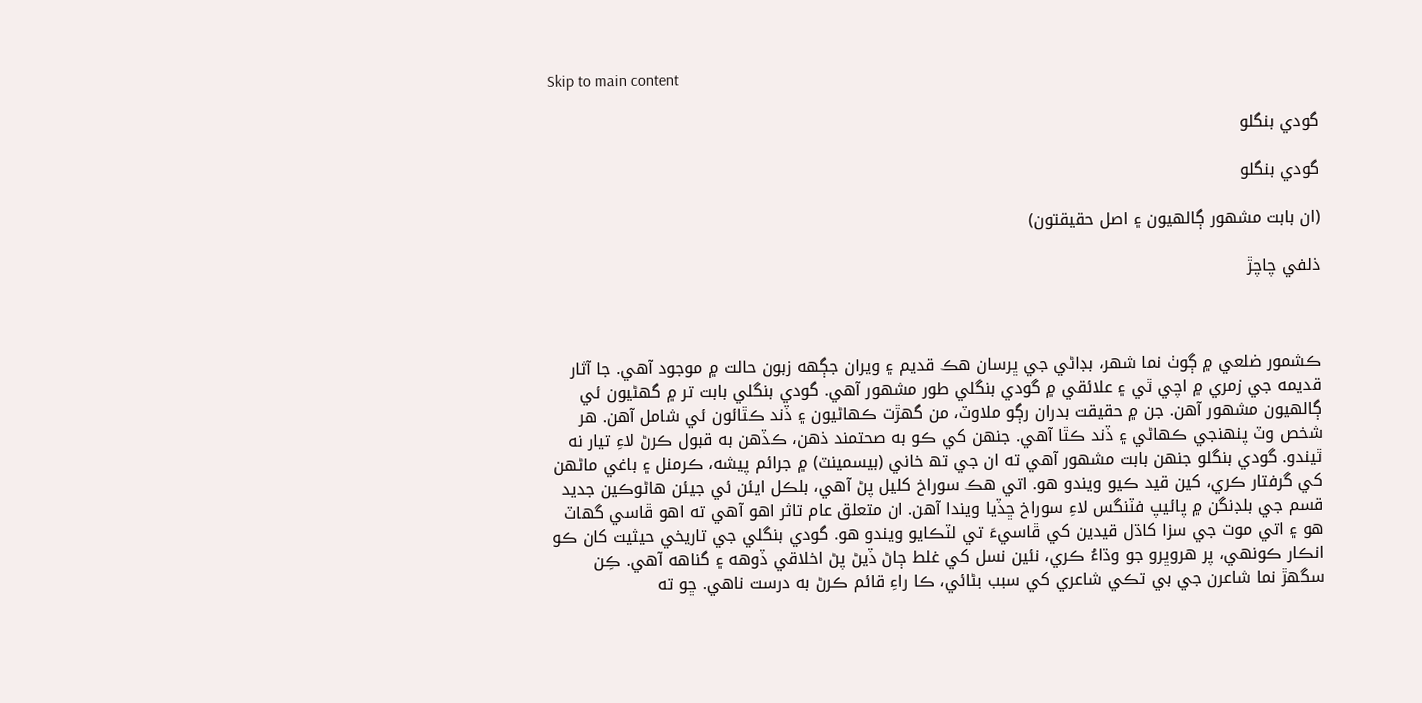Skip to main content

گودي بنگلو

گودي بنگلو

(ان بابت مشھور ڳالھيون ۽ اصل حقيقتون)

ذلفي چاچڙ



ڪشمور ضلعي ۾ ڳوٺ نما شھر، بڊاڻي جي ڀرسان ھڪ قديم ۽ ويران جڳهه زبون حالت ۾ موجود آھي. جا آثار قديمه جي زمري ۾ اچي ٿي ۽ علائقي ۾ گودي بنگلي طور مشھور آھي. گودي بنگلي بابت تر ۾ گھڻيون ئي ڳالھيون مشھور آھن. جن ۾ حقيقت بدران رڳو ملاوٽ، من گھڙت ڪھاڻيون ۽ ڏند ڪٿائون ئي شامل آھن. ھر شخص وٽ پنھنجي ڪھاڻي ۽ ڏند ڪٿا آھي. جنھن کي ڪو به صحتمند ذھن، ڪڏھن به قبول ڪرڻ لاءِ تيار نه ٿيندو. گودي بنگلو جنھن بابت مشھور آھي ته ان جي تھ خاني (بيسمينٽ) ۾ جرائم پيشه، ڪرمنل ۽ باغي ماڻھن کي گرفتار ڪري، کين قيد ڪيو ويندو ھو. اتي ھڪ سوراخ کليل پڻ آھي، بلڪل ايئن ئي جيئن ھاڻوڪين جديد قسم جي بلڊنگن ۾ پائيپ فٽنگس لاءِ سوراخ ڇڏيا ويندا آھن. ان متعلق عام تاثر اھو آھي ته اھو ڦاسي گھاٽ ھو ۽ اتي موت جي سزا کاڌل قيدين کي ڦاسيءَ تي لٽڪايو ويندو ھو. گودي بنگلي جي تاريخي حيثيت کان ڪو انڪار ڪونھي، پر ھروڀرو جو وڌاءُ ڪري، نئين نسل کي غلط ڄاڻ ڏيڻ پڻ اخلاقي ڏوهه ۽ گناهه آھي. ڪِن سگھڙ نما شاعرن جي بي تڪي شاعري کي سبب بڻائي، ڪا راءِ قائم ڪرڻ به درست ناھي. ڇو ته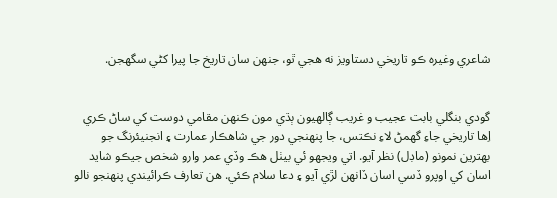شاعري وغيره ڪو تاريخي دستاويز نه ھجي ٿو، جنھن سان تاريخ جا پيرا کڻي سگھجن.


گودي بنگلي بابت عجيب و غريب ڳالھيون ٻڌي مون ڪنھن مقامي دوست کي ساڻ ڪري اِھا تاريخي جاءِ گھمڻ لاءِ نڪتس، جا پنھنجي دور جي شاھڪار عمارت ۽ انجنيئرنگ جو بھترين نمونو (ماڊل) نظر آيو. اتي ويجھو ئي بيٺل ھڪ وڏي عمر وارو شخص جيڪو شايد اسان کي اوپرو ڏسي اسان ڏانھن لڙي آيو ۽ دعا سلام ڪئي. ھن تعارف ڪرائيندي پنھنجو نالو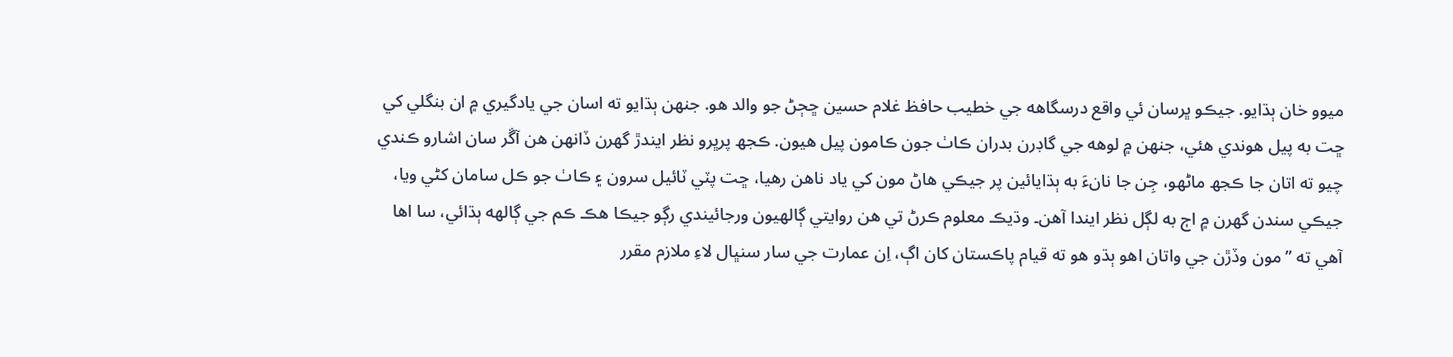ميوو خان ٻڌايو. جيڪو ڀرسان ئي واقع درسگاهه جي خطيب حافظ غلام حسين ڇڄڻ جو والد ھو. جنھن ٻڌايو ته اسان جي يادگيري ۾ ان بنگلي کي ڇت به پيل ھوندي ھئي، جنھن ۾ لوهه جي گاڊرن بدران ڪاٺ جون ڪامون پيل ھيون. ڪجھ پرڀرو نظر ايندڙ گھرن ڏانھن ھن آڱر سان اشارو ڪندي چيو ته اتان جا ڪجھ ماڻھو، جِن جا نانءَ به ٻڌايائين پر جيڪي ھاڻ مون کي ياد ناھن رھيا، ڇت پٽي ٽائيل سرون ۽ ڪاٺ جو ڪل سامان کڻي ويا، جيڪي سندن گھرن ۾ اڄ به لڳل نظر ايندا آھن۔ وڌيڪ معلوم ڪرڻ تي ھن روايتي ڳالھيون ورجائيندي رڳو جيڪا ھڪ ڪم جي ڳالهه ٻڌائي، سا اھا آھي ته ”مون وڏڙن جي واتان اھو ٻڌو ھو ته قيام پاڪستان کان اڳ، اِن عمارت جي سار سنڀال لاءِ ملازم مقرر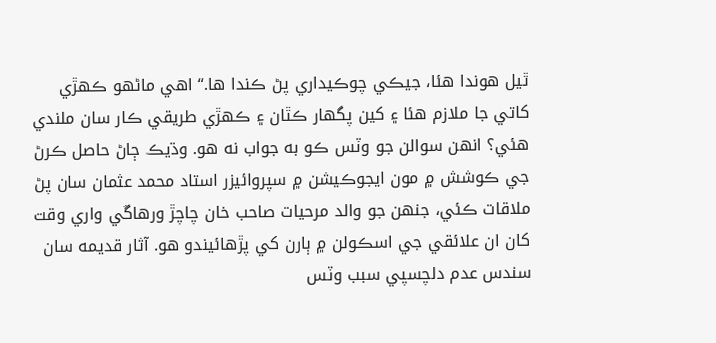ٿيل ھوندا ھئا، جيڪي چوڪيداري پڻ ڪندا ھا.“ اھي ماڻھو ڪھڙي کاتي جا ملازم ھئا ۽ کين پگھار ڪٿان ۽ ڪھڙي طريقي ڪار سان ملندي ھئي؟ انھن سوالن جو وٽس ڪو به جواب نه ھو. وڌيڪ ڄاڻ حاصل ڪرڻ جي ڪوشش ۾ مون ايجوڪيشن ۾ سپروائيزر استاد محمد عثمان سان پڻ ملاقات ڪئي، جنھن جو والد مرحيات صاحب خان چاچڙ ورھاڱي واري وقت کان ان علائقي جي اسڪولن ۾ ٻارن کي پڙھائيندو ھو. آثار قديمه سان سندس عدم دلچسپي سبب وٽس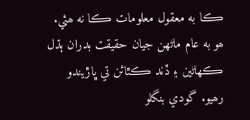ڪا به معقول معلومات ڪا نه ھئي. ھو به عام ماڻھن جيان حقيقت بدران ٻڌل ڪھاڻين ۽ ڏند ڪٿائن تي ڀاڙيندو رھيو. گودي بنگلو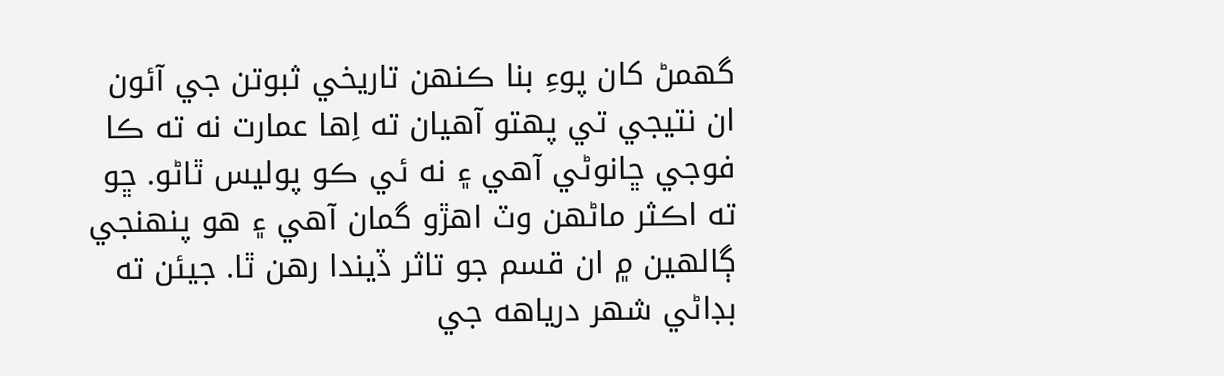گھمڻ کان پوءِ بنا ڪنھن تاريخي ثبوتن جي آئون ان نتيجي تي پھتو آھيان ته اِھا عمارت نه ته ڪا فوجي ڇانوڻي آھي ۽ نه ئي ڪو پوليس ٿاڻو. ڇو ته اڪثر ماڻھن وٽ اھڙو گمان آھي ۽ ھو پنھنجي ڳالھين ۾ ان قسم جو تاثر ڏيندا رھن ٿا. جيئن ته بڊاڻي شھر درياهه جي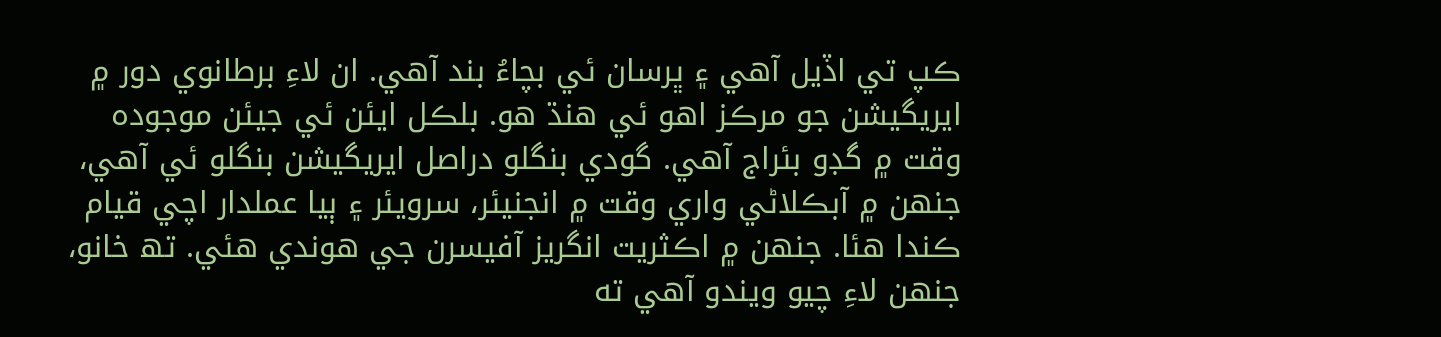ڪپ تي اڏيل آھي ۽ ڀرسان ئي بچاءُ بند آھي. ان لاءِ برطانوي دور ۾ ايريگيشن جو مرڪز اھو ئي ھنڌ ھو. بلڪل ايئن ئي جيئن موجوده وقت ۾ گڊو بئراج آھي. گودي بنگلو دراصل ايريگيشن بنگلو ئي آھي، جنھن ۾ آبڪلاڻي واري وقت ۾ انجنيئر، سرويئر ۽ ٻيا عملدار اچي قيام ڪندا ھئا. جنھن ۾ اڪثريت انگريز آفيسرن جي ھوندي ھئي. تھ خانو، جنھن لاءِ چيو ويندو آھي ته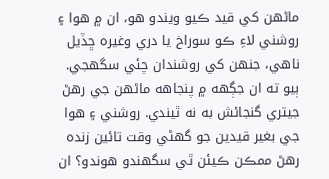ماڻھن کي قيد ڪيو ويندو ھو، ان ۾ ھوا ۽ روشني لاءِ ڪو سوراخ يا دري وغيره ڇڏيل ناھي، جنھن کي روشندان چئي سگھجي. ٻيو ته ان جڳهه ۾ پنجاهه ماڻھن جي رھڻ جيتري گنجائش به نه ٿيندي. روشني ۽ ھوا جي بغير قيدين جو گھڻي وقت تائين زنده رھڻ ممڪن ڪيئن ٿي سگھندو ھوندو؟ ان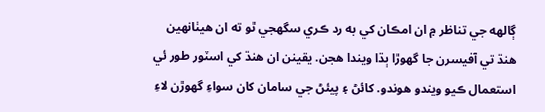ڳالهه جي تناظر ۾ ان امڪان کي به رد ڪري سگھجي ٿو ته ان ھيٺانھين ھنڌ تي آفيسرن جا گھوڙا ٻڌا ويندا ھجن. يقينن ان ھنڌ کي اسٽور طور ئي استعمال ڪيو ويندو ھوندو. کائڻ ۽ پيئڻ جي سامان کان سواءِ گھوڙن لاءِ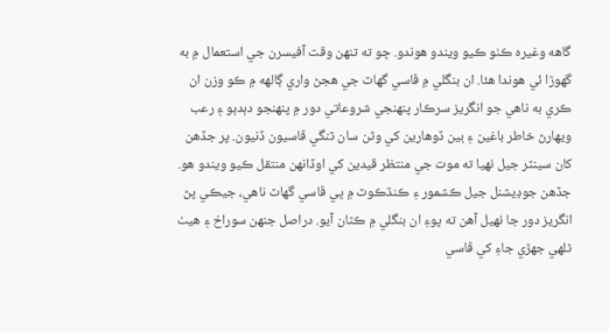گاهه وغيره ڪٺو ڪيو ويندو ھوندو. ڇو ته تنھن وقت آفيسرن جي استعمال ۾ به گھوڙا ئي ھوندا ھئا. ان بنگلي ۾ ڦاسي گھاٽ جي ھجڻ واري ڳالهه ۾ ڪو وزن ان ڪري به ناھي جو انگريز سرڪار پنھنجي شروعاتي دور ۾ پنھنجو دٻدٻو ۽ رعب ويھارڻ خاطر باغين ۽ ٻين ڏوھارين کي وڻن سان ٽنگي ڦاسيون ڏنيون. پر جڏھن کان سينٽر جيل ٺھيا ته موت جي منتظر قيدين کي اوڏانھن منتقل ڪيو ويندو ھو. جڏھن جوڊيشنل جيل ڪشمور ۽ ڪنڌڪوٽ ۾ ڀي ڦاسي گھاٽ ناھي، جيڪي پڻ انگريز دور جا ٺھيل آھن ته پوءِ ان بنگلي ۾ ڪٿان آيو. دراصل جنھن سوراخ ۽ ھيٺ ٿلھي جھڙي جاءِ کي ڦاسي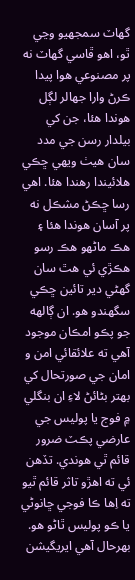گھاٽ سمجھيو وڃي ٿو، اھو ڦاسي گھاٽ نه پر مصنوعي ھوا پيدا ڪرڻ وارا جھالر لڳل ھوندا ھئا، جن کي بيلدار رسن جي مدد سان ھيٺ ويھي ڇڪي ھلائيندا رھندا ھئا. اھي رسا ڇڪڻ مشڪل نه پر آسان ھوندا ھئا ۽ ھڪ ماڻھو ھڪ رسو ھڪڙي ئي ھٿ سان گهڻي دير تائين ڇڪي سگھندو ھو. ان ڳالهه جو پڪو امڪان موجود آھي ته علائقائي امن و امان جي صورتحال کي بھتر بڻائڻ لاءِ ان بنگلي ۾ فوج يا پوليس جي عارضي پڪٽ ضرور قائم ٿي ھوندي. تڏھن ئي ته اھڙو تاثر قائم ٿيو ته اِھا ڪا فوجي ڇانوڻي يا ڪو پوليس ٿاڻو ھو. بھرحال آھي ايريگيشن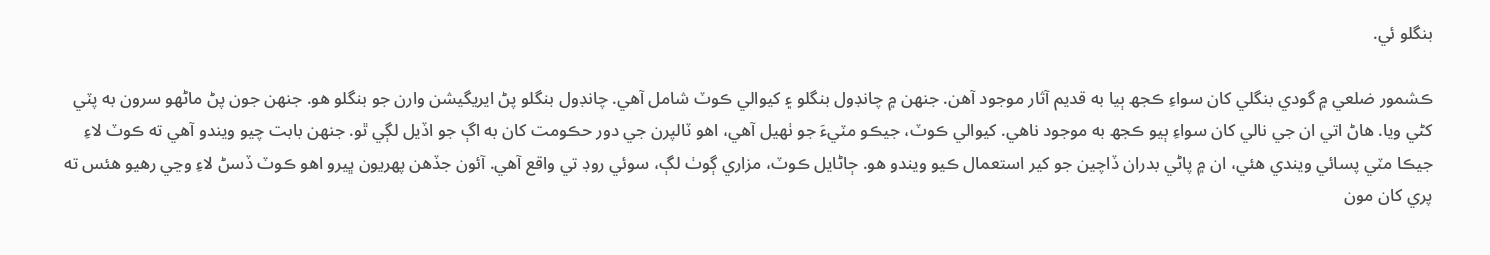بنگلو ئي.

ڪشمور ضلعي ۾ گودي بنگلي کان سواءِ ڪجھ ٻيا به قديم آثار موجود آھن. جنھن ۾ چانڊول بنگلو ۽ کيوالي ڪوٽ شامل آھي. چانڊول بنگلو پڻ ايريگيشن وارن جو بنگلو ھو. جنھن جون پڻ ماڻھو سرون به پٽي کڻي ويا. ھاڻ اتي ان جي نالي کان سواءِ ٻيو ڪجھ به موجود ناھي. کيوالي ڪوٽ، جيڪو مٽيءَ جو ٺھيل آھي، اھو ٽالپرن جي دور حڪومت کان به اڳ جو اڏيل لڳي ٿو. جنھن بابت چيو ويندو آھي ته ڪوٽ لاءِ جيڪا مٽي پسائي ويندي ھئي، ان ۾ پاڻي بدران ڏاچين جو کير استعمال ڪيو ويندو ھو. ڄاڻايل ڪوٽ، مزاري ڳوٺ لڳ، سوئي روڊ تي واقع آھي. آئون جڏھن پھريون ڀيرو اھو ڪوٽ ڏسڻ لاءِ وڃي رھيو ھئس ته پري کان مون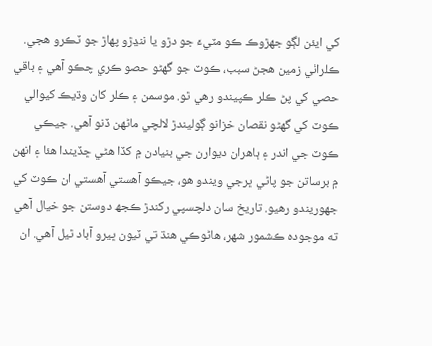کي ايئن لڳو جھڙوڪ ڪو مٽيءَ جو دڙو يا ننڍڙو پھاڙ جو ٽڪرو ھجي. ڪلراٺي زمين ھجڻ سبب، ڪوٽ جو گھڻو حصو ڪري چڪو آھي ۽ باقي حصي کي پڻ ڪلر ڪپيندو رھي ٿو. موسمن ۽ ڪلر کان وڌيڪ کيوالي ڪوٽ کي گھڻو نقصان خزانو ڳوليندڙ لالچي ماڻھن ڏنو آھي. جيڪي ڪوٽ جي اندر ۽ ٻاھران ديوارن جي بنيادن ۾ کڏا ھڻي ڇڏيندا ھئا ۽ انھن ۾ برساتن جو پاڻي ڀرجي ويندو ھو، جيڪو آھستي آھستي ان ڪوٽ کي جھوريندو رھيو. تاريخ سان دلچسپي رکندڙ ڪجھ دوستن جو خيال آھي ته موجوده ڪشمور شھر، ھاڻوڪي ھنڌ تي ٽيون ڀيرو آباد ٿيل آھي. ان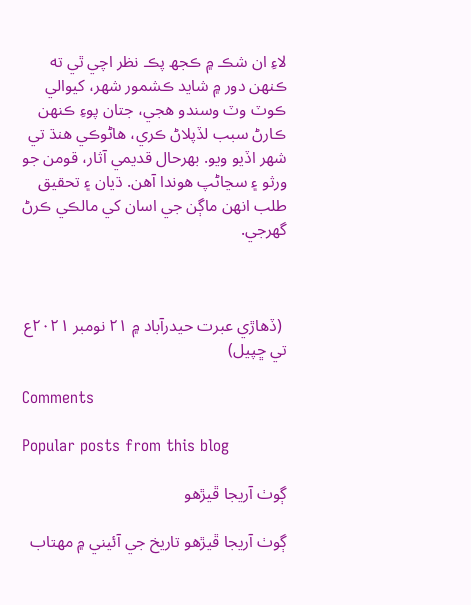لاءِ ان شڪ ۾ ڪجھ پڪ نظر اچي ٿي ته ڪنھن دور ۾ شايد ڪشمور شھر، کيوالي ڪوٽ وٽ وسندو ھجي، جتان پوءِ ڪنھن ڪارڻ سبب لڏپلاڻ ڪري، ھاڻوڪي ھنڌ تي شھر اڏيو ويو. بھرحال قديمي آثار، قومن جو ورثو ۽ سڃاڻپ ھوندا آھن. ڌيان ۽ تحقيق طلب انھن ماڳن جي اسان کي مالڪي ڪرڻ گھرجي.



 (ڏھاڙي عبرت حيدرآباد ۾ ۲۱ نومبر ۲۰۲۱ع تي ڇپيل)

Comments

Popular posts from this blog

ڳوٺ آريجا ڦيڙھو

ڳوٺ آريجا ڦيڙھو تاريخ جي آئيني ۾ مھتاب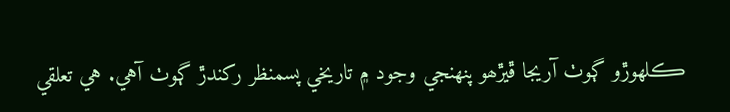ڪلھوڙو ڳوٺ آريجا ڦيڙھو پنھنجي وجود ۾ تاريخي پسمنظر رکندڙ ڳوٺ آهي. هي تعلقي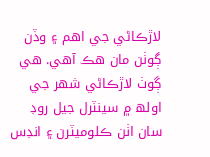لاڙڪاڻي جي اهم ۽ وڏن ڳوٺن مان هڪ آهي. هي ڳوٺ لاڙڪاڻي شھر جي اولھ ۾ سينٽرل جيل روڊ سان اٺن ڪلوميٽرن ۽ انڊس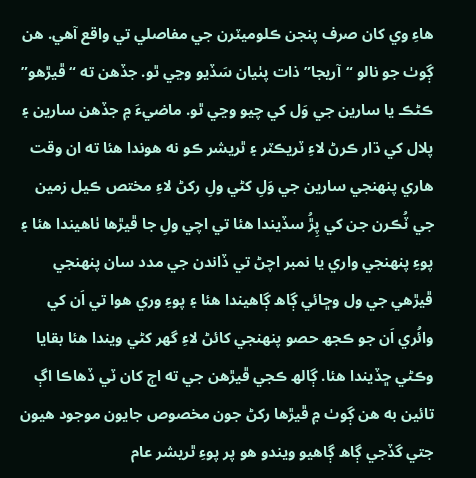هاءِ وي کان صرف پنجن ڪلوميٽرن جي مفاصلي تي واقع آهي. هن ڳوٺ جو نالو “آريجا” ذات پٺيان سَڏيو وڃي ٿو. جڏهن ته “ڦيڙهو” ڪڻڪ يا سارين جي وَل کي چيو وڃي ٿو. ماضيءَ ۾ جڏهن سارين ۽ پلال کي ڌار ڪرڻ لاءِ ٽريڪٽر ۽ ٿريشر ڪو نه هوندا هئا ته ان وقت ھاري پنھنجي سارين جي وَلِ کڻي ولِ رکڻ لاءِ مختص ڪيل زمين جي ٽُڪرن جن کي پِڙُ سڏيندا هئا تي اچي ولِ جا ڦيڙها ٺاهيندا هئا ۽ پوءِ پنھنجي واري يا نمبر اچڻ تي ڏاندن جي مدد سان پنھنجي ڦيڙھي جي ول وڇائي ڳاھ ڳاهيندا هئا ۽ پوءِ وري هوا تي اَن کي وائُري اَن جو ڪجھ حصو پنهنجي کائڻ لاءِ گهر کڻي ويندا هئا بقايا وڪڻي ڇڏيندا هئا. ڳالھ ڪجي ڦيڙهن جي ته اڄ کان ٽي ڏهاڪا اڳ تائين به هن ڳوٺ ۾ ڦيڙها رکڻ جون مخصوص جايون موجود هيون جتي گڏجي ڳاھ ڳاهيو ويندو هو پر پوءِ ٿريشر عام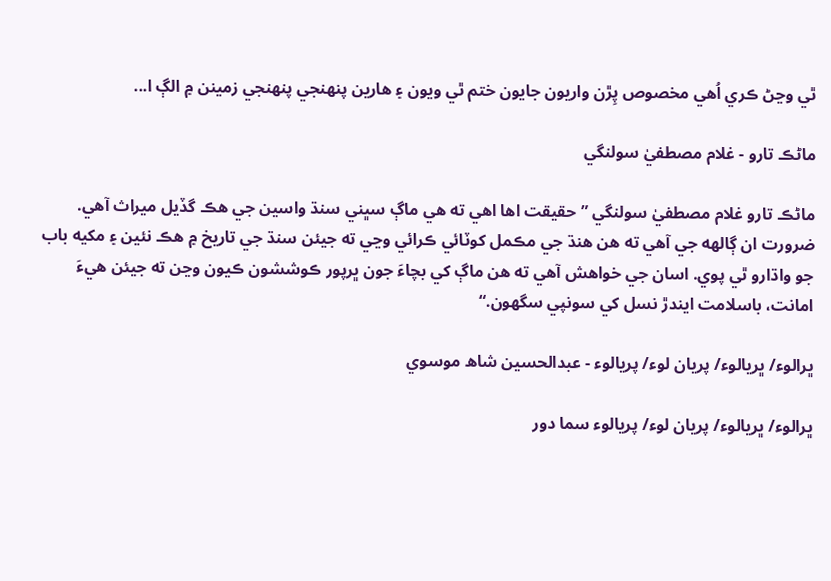ٿي وڃڻ ڪري اُهي مخصوص پِڙن واريون جايون ختم ٿي ويون ۽ هارين پنهنجي پنهنجي زمينن ۾ الڳ ا...

ماڻڪ تارو - غلام مصطفيٰ سولنگي

ماڻڪ تارو غلام مصطفيٰ سولنگي ”حقيقت اها اهي ته هي ماڳ سڀني سنڌ واسين جي هڪ گڏيل ميراث آهي. ضرورت ان ڳالهه جي آهي ته هن هنڌ جي مڪمل کوٽائي ڪرائي وڃي ته جيئن سنڌ جي تاريخ ۾ هڪ نئين ۽ مکيه باب جو واڌارو ٿي پوي. اسان جي خواهش آهي ته هن ماڳ کي بچاءَ جون ڀرپور ڪوششون ڪيون وڃن ته جيئن هيءَ امانت، باسلامت ايندڙ نسل کي سونپي سگهون.“

ڀرالوء/ ڀريالوء/ پريان لوء/ پريالوء - عبدالحسين شاھ موسوي

ڀرالوء/ ڀريالوء/ پريان لوء/ پريالوء سما دور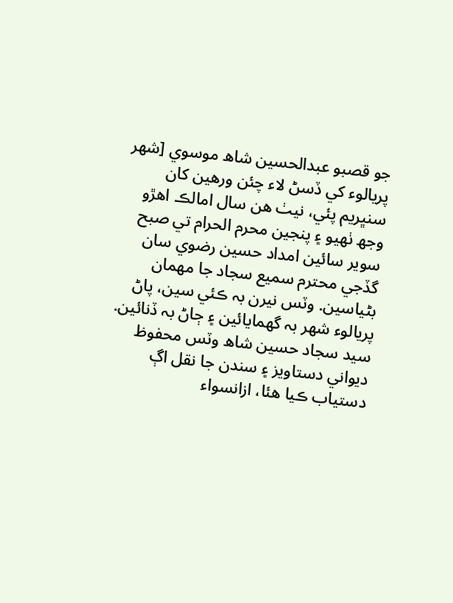جو قصبو عبدالحسين شاھ موسوي [شھر پريالوء کي ڏسڻ لاء چئن ورهين کان سنڀريم پئي، نيٺ هن سال امالڪ اهڙو وجھ ٺھيو ۽ پنجين محرم الحرام تي صبح سوير سائين امداد حسين رضوي سان گڏجي محترم سميع سجاد جا مھمان بڻياسين. وٽس نيرن بہ ڪئي سين، پاڻ پريالوء شھر بہ گھمايائين ۽ ڄاڻ بہ ڏنائين. سيد سجاد حسين شاھ وٽس محفوظ ديواني دستاويز ۽ سندن جا نقل اڳ دستياب ڪيا هئا، ازانسواء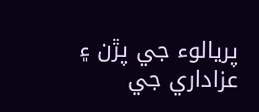پريالوء جي پڙن ۽ عزاداري جي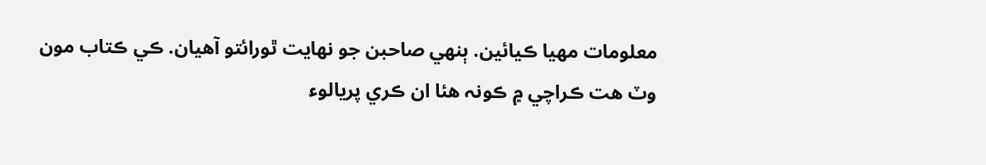معلومات مھيا ڪيائين. ٻنھي صاحبن جو نھايت ٿورائتو آهيان. ڪي ڪتاب مون وٽ هت ڪراچي ۾ ڪونہ هئا ان ڪري پريالوء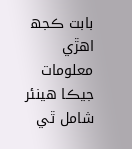بابت ڪجھ اهڙي معلومات جيڪا هينئر شامل ٿي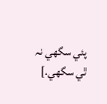پئي سگھي نہ ٿي سگھي.]